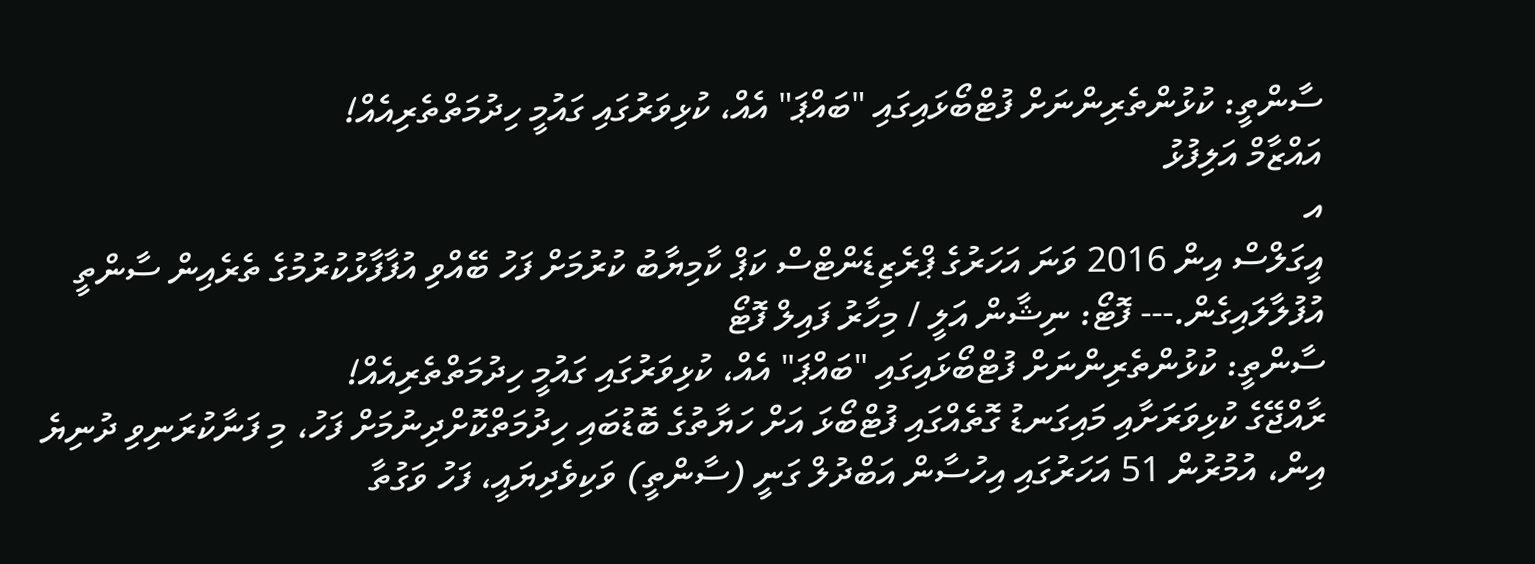ސާންތީ: ކުޅުންތެރިންނަށް ފުޓްބޯޅައިގައި "ބައްޕަ" އެއް، ކުޅިވަރުގައި ގައުމީ ހިދުމަތްތެރިއެއް!
އައްޒާމް އަލިފުޅު
އ
އީގަލްސް އިން 2016 ވަނަ އަހަރުގެ ޕްރެޒިޑެންޓްސް ކަޕް ކާމިޔާބު ކުރުމަށް ފަހު ބޭއްވި އުފާފާޅުކުރުމުގެ ތެރެއިން ސާންތީ އުފުލާލައިގެން.--- ފޮޓޯ: ނިޝާން އަލީ / މިހާރު ފައިލް ފޮޓޯ
ސާންތީ: ކުޅުންތެރިންނަށް ފުޓްބޯޅައިގައި "ބައްޕަ" އެއް، ކުޅިވަރުގައި ގައުމީ ހިދުމަތްތެރިއެއް!
ރާއްޖޭގެ ކުޅިވަރަށާއި މައިގަނޑު ގޮތެއްގައި ފުޓްބޯޅަ އަށް ހަޔާތުގެ ބޮޑުބައި ހިދުމަތްކޮށްދިނުމަށް ފަހު، މި ފަނާކުރަނިވި ދުނިޔެ އިން، އުމުރުން 51 އަހަރުގައި އިހުސާން އަބްދުލް ގަނީ (ސާންތީ) ވަކިވެދިޔައީ، ފަހު ވަގުތާ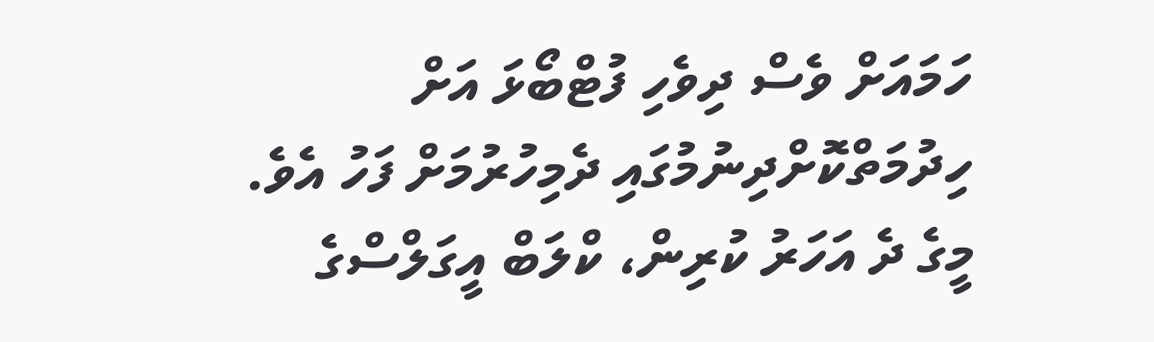ހަމައަށް ވެސް ދިވެހި ފުޓްބޯޅަ އަށް ހިދުމަތްކޮށްދިނުމުގައި ދެމިހުރުމަށް ފަހު އެވެ.
މީގެ ދެ އަހަރު ކުރިން، ކްލަބް އީގަލްސްގެ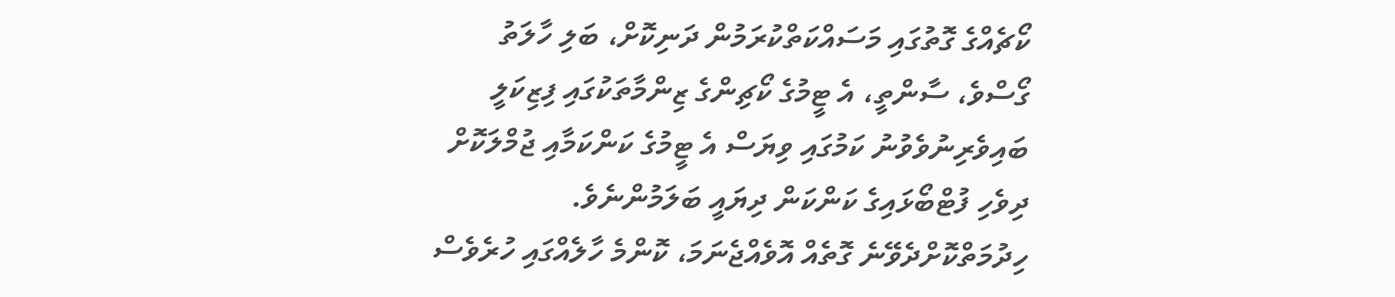ކޯޗެއްގެ ގޮތުގައި މަސައްކަތްކުރަމުން ދަނިކޮށް، ބަލި ހާލަތު ގޯސްވެ، ސާންތީ، އެ ޓީމުގެ ކޯޗިންގެ ޒިންމާތަކުގައި ފިޒިކަލީ ބައިވެރިނުވެވުނު ކަމުގައި ވިޔަސް އެ ޓީމުގެ ކަންކަމާއި ޖުމްލަކޮށް ދިވެހި ފުޓްބޯޅައިގެ ކަންކަން ދިޔައީ ބަލަމުންނެވެ.
ހިދުމަތްކޮށްދެވޭނެ ގޮތެއް އޮވެއްޖެނަމަ، ކޮންމެ ހާލެއްގައި ހުރެވެސް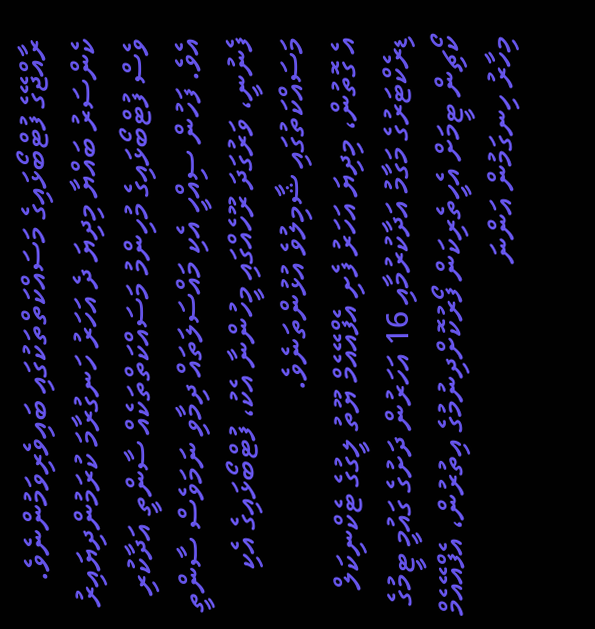ރާއްޖޭގެ ފުޓްބޯޅައިގެ މަސައްކަތްތަކުގައި ބައިވެރިވަމުންނެވެ.
ކެންސަރު ބައްޔާ މިދިޔަ ދެ އަހަރު ހަނގުރާމަ ކުރަމުންދިޔައިރު ވެސް ފުޓްބޯޅައިގެ މުހިންމު މަސައްކަތްތަކެއް ސާންތީ އަދާކުރި އެވެ. ފަހުން ސިއްހީ އެކި މައްސަލަތައް ދިމާވި ނަމަވެސް ސާންތީ ފެނުނީ، ވަރުގަދަ ރޫހެއްގައި މީހުންނާ އެކު، ފުޓްބޯޅައިގެ އެކި މަސައްކަތުގައި ޝާމިލުވެ އުޅުންތަނެވެ.
އެ ގޮތުން، މިދިޔަ އަހަރު ފެށި އެފްއޭއެމް ޔޫތު ލީގުގެ ޓެކްނިކަލް ޑިރެކްޓަރުގެ މަގާމު އަދާކުރުމާއި 16 އަހަރުން ދަށުގެ ގައުމީ ޓީމުގެ ކޯޗިން ޓީމަށް އެހީތެރިކަން ފޯރުކޮށްދިނުމުގެ އިތުރުން، އެފްއޭއެމް މިހާރު ހިނގަމުން އަންނަ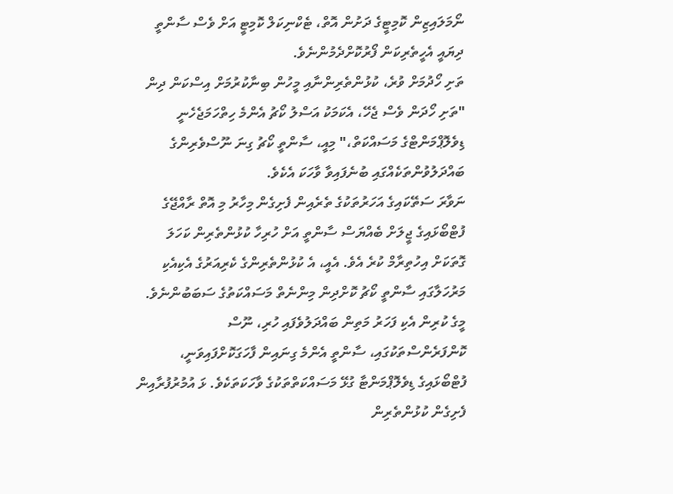ނޯމަލައިޒިން ކޮމިޓީގެ ދަށުން އޮތް، ޓެކްނިކަލް ކޮމިޓީ އަށް ވެސް ސާންތީ ދިޔައީ އެހީތެރިކަން ފޯރުކޮށްދެމުންނެވެ.
ތަށި ހޯދުމަށް ވުރެ، ކުޅުންތެރިންނާއި މީހުން ބިނާކުރުމަށް އިސްކަން ދިން
"ތަށި ހޯދަން ވެސް ޖެހޭ، އެކަމަކު އަސްލު ކޯޗު އެންމެ ހިތްހަމަޖެހެނީ ޑިވެލޮޕްމަންޓްގެ މަސައްކަތް،" މިއީ، ސާންތީ ކޯޗު ގިނަ ނޫސްވެރިންގެ ބައްދަލުވުންތަކެއްގައި ބުނެފައިވާ ވާހަކަ އެކެވެ.
ނަވާރަ ސަތޭކައިގެ އަހަރުތަކުގެ ތެރެއިން ފެށިގެން މިހާރު މި އޮތް ރާއްޖޭގެ ފުޓްބޯޅައިގެ ޖީލަށް ބެއްޔަސް ސާންތީ އަށް ހުރިހާ ކުޅުންތެރިން ކަހަލަ ގޮތަކަށް އިހުތިރާމް ކުރެ އެވެ. އެއީ، އެ ކުޅުންތެރިންގެ ކެރިއަރުގެ އެކިއެކި މަރުހަލާގައި ސާންތީ ކޯޗު ކޮށްދިން މިންނެތް މަސައްކަތުގެ ސަބަބުންނެވެ.
މީގެ ކުރިން އެކި ފަހަރު މަތިން ބައްދަލުވެފައި ހުރި، ނޫސް ކޮންފަރެންސްތަކުގައި، ސާންތީ އެންމެ ގިނައިން ފާހަގަކޮށްފައިވަނީ، ފުޓްބޯޅައިގެ ޑިވެލޮޕްމަންޓާ ގުޅޭ މަސައްކަތްތަކުގެ ވާހަކަތަކެވެ. ޅަ އުމުރުފުރާއިން ފެށިގެން ކުޅުންތެރިން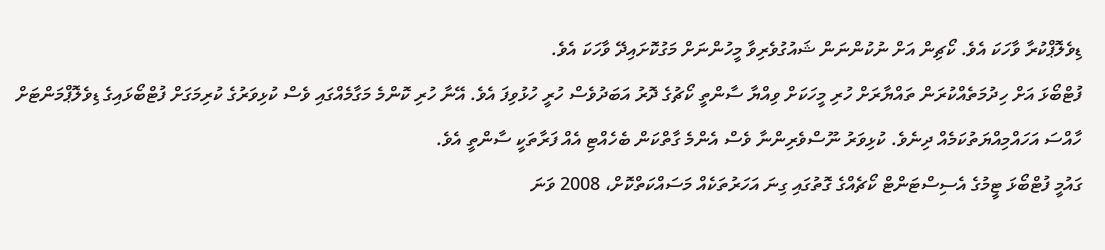ޑިވެލޮޕްކުރާ ވާހަކަ އެވެ. ކޯޗިން އަށް ނުކުންނަން ޝައުގުވެރިވާ މީހުންނަށް މަގުކޮށައިދޭ ވާހަކަ އެވެ.
ފުޓްބޯޅަ އަށް ހިދުމަތެއްކުރަން ތައްޔާރަށް ހުރި މީހަކަށް ވިއްޔާ ސާންތީ ކޯޗުގެ ދޮރު އަބަދުވެސް ހުރީ ހުޅުވިފަ އެވެ. އޭނާ ހުރި ކޮންމެ މަގާމެއްގައި ވެސް ކުޅިވަރުގެ ކުރިމަގަށް ފުޓްބޯޅައިގެ ޑިވެލޮޕްމަންޓަށް ހާއްސަ އަހައްމިއްޔަތުކަމެއް ދިނެވެ. ކުޅިވަރު ނޫސްވެރިންނާ ވެސް އެންމެ ގާތްކަން ބެހެއްޓި އެއް ފަރާތަކީ ސާންތީ އެވެ.
ގައުމީ ފުޓްބޯޅަ ޓީމުގެ އެސިސްޓަންޓް ކޯޗެއްގެ ގޮތުގައި ގިނަ އަހަރުތަކެއް މަސައްކަތްކޮށް، 2008 ވަނަ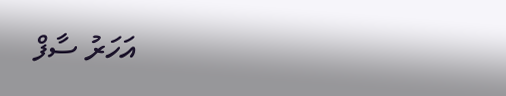އަހަރު ސާފް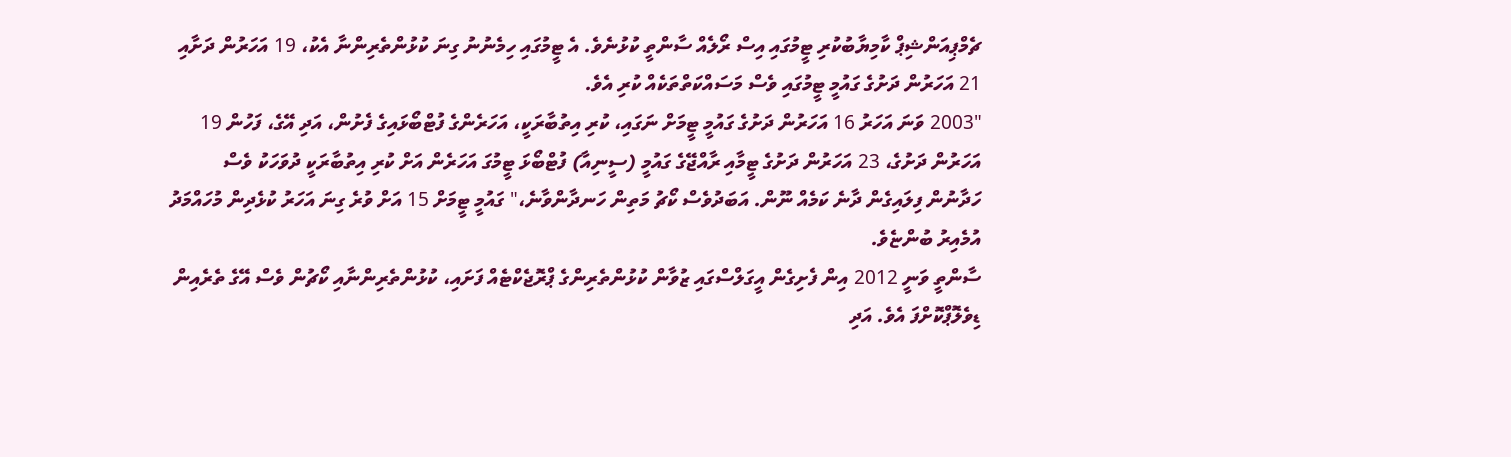ޗެމްޕިއަންޝިޕް ކާމިޔާބުކުރި ޓީމުގައި އިސް ރޯލެއް ސާންތީ ކުޅުނެވެ. އެ ޓީމުގައި ހިމެނުނު ގިނަ ކުޅުންތެރިންނާ އެކު، 19 އަހަރުން ދަށާއި 21 އަހަރުން ދަށުގެ ގައުމީ ޓީމުގައި ވެސް މަސައްކަތްތަކެއް ކުރި އެވެ.
"2003 ވަނަ އަހަރު 16 އަހަރުން ދަށުގެ ގައުމީ ޓީމަށް ނަގައި، ކުރި އިތުބާރަކީ، އަހަރެންގެ ފުޓްބޯޅައިގެ ފެށުން، އަދި އޭގެ، ފަހުން 19 އަހަރުން ދަށުގެ، 23 އަހަރުން ދަށުގެ ޓީމާއި ރާއްޖޭގެ ގައުމީ (ސީނިއާ) ފުޓްބޯޅަ ޓީމުގަ އަހަރެން އަށް ކުރި އިތުބާރަކީ ދުވަހަކު ވެސް ހަދާނުން ފިލައިގެން ދާނެ ކަމެއް ނޫން. އަބަދުވެސް ކޯޗު މަތިން ހަނދާންވާނެ،" ގައުމީ ޓީމަށް 15 އަށް ވުރެ ގިނަ އަހަރު ކުޅެދިން މުހައްމަދު އުމެއިރު ބުންޏެވެ.
ސާންތީ ވަނީ 2012 އިން ފެށިގެން އީގަލްސްގައި ޒުވާން ކުޅުންތެރިންގެ ޕްރޮޖެކްޓެއް ފަށައި، ކުޅުންތެރިންނާއި ކޯޗުން ވެސް އޭގެ ތެރެއިން ޑިވެލޮޕްކޮށްފަ އެވެ. އަދި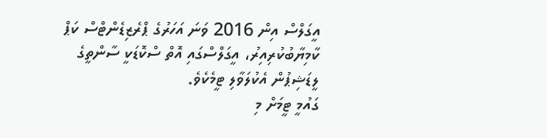އީގަލްސް އިން 2016 ވަނަ އަހަރުގެ ޕްރެޒިޑެންޓްސް ކަޕް ކާމިޔާބުކުރިއިރު، އީގަލްސްގައި އޮތް ސްކޮޑަކީ ސާންތީގެ ލީޑަޝިޕުން އެކުލަވާލި ޓީމެކެވެ.
ގައުމީ ޓީމަށް މި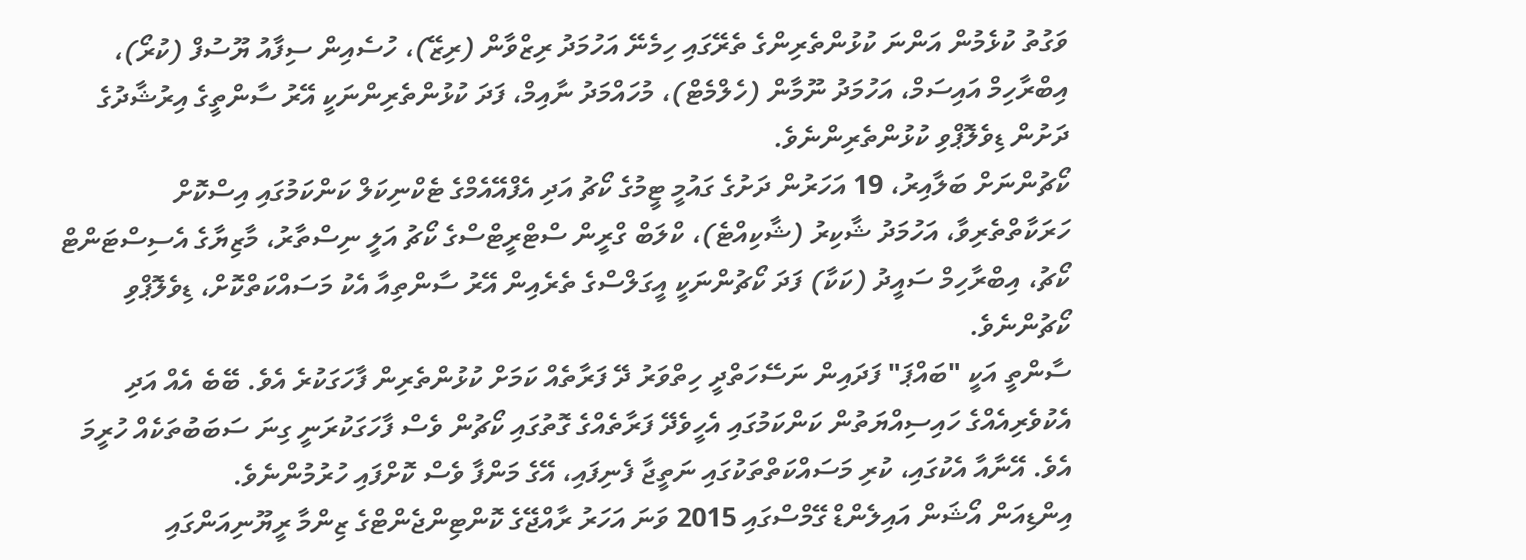ވަގުތު ކުޅެމުން އަންނަ ކުޅުންތެރިންގެ ތެރޭގައި ހިމެނޭ އަހުމަދު ރިޒްވާން (ރިޒޭ)، ހުސެއިން ސިފާއު ޔޫސުފް (ކުރޯ)، އިބްރާހިމް އައިސަމް، އަހުމަދު ނޫމާން (ހެލްމެޓް)، މުހައްމަދު ނާއިމް، ފަދަ ކުޅުންތެރިންނަކީ އޭރު ސާންތީގެ އިރުޝާދުގެ ދަށުން ޑިވެލޮޕްވި ކުޅުންތެރިންނެވެ.
ކޯޗުންނަށް ބަލާއިރު، 19 އަހަރުން ދަށުގެ ގައުމީ ޓީމުގެ ކޯޗު އަދި އެފްއޭއެމްގެ ޓެކްނިކަލް ކަންކަމުގައި އިސްކޮށް ހަރަކާތްތެރިވާ، އަހުމަދު ޝާކިރު (ޝާކިއްޓެ)، ކްލަބް ގްރީން ސްޓްރީޓްސްގެ ކޯޗު އަލީ ނިސްތާރު، މާޒިޔާގެ އެސިސްޓަންޓް ކޯޗު، އިބްރާހިމް ސައީދު (ކަކާ) ފަދަ ކޯޗުންނަކީ އީގަލްސްގެ ތެރެއިން އޭރު ސާންތިއާ އެކު މަސައްކަތްކޮށް، ޑިވެލޮޕްވި ކޯޗުންނެވެ.
ސާންތީ އަކީ "ބައްޕަ" ފަދައިން ނަސޭހަތްދީ ހިތްވަރު ދޭ ފަރާތެއް ކަމަށް ކުޅުންތެރިން ފާހަގަކުރެ އެވެ. ބޭބެ އެއް އަދި އެކުވެރިއެއްގެ ހައިސިއްޔަތުން ކަންކަމުގައި އެހީވެދޭ ފަރާތެއްގެ ގޮތުގައި ކޯޗުން ވެސް ފާހަގަކުރަނީ ގިނަ ސަބަބުތަކެއް ހުރީމަ އެވެ. އޭނާއާ އެކުގައި، ކުރި މަސައްކަތްތަކުގައި ނަތީޖާ ފެނިފައި، އޭގެ މަންފާ ވެސް ކޮށްފައި ހުރުމުންނެވެ.
އިންޑިއަން އޯޝަން އައިލެންޑް ގޭމްސްގައި 2015 ވަނަ އަހަރު ރާއްޖޭގެ ކޮންޓިންޖެންޓްގެ ޒިންމާ ރީޔޫނިއަންގައި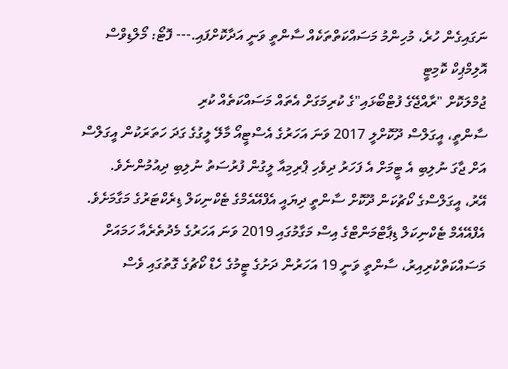ނަގައިގެން ހުރެ، މުހިންމު މަސައްކަތްތަކެއް ސާންތީ ވަނީ އަދާކޮށްފައި.--- ފޮޓޯ: މޯލްޑިވްސް އޮލިމްޕިކް ކޮމިޓީ
ޖުމްލަކޮށް "ރާއްޖޭގެ ފުޓްބޯޅައި"ގެ ކުރިމަގަށް އެތައް މަސައްކަތެއް ކުރި
ސާންތީ، އީގަލްސް ދޫކޮށްލީ 2017 ވަނަ އަހަރުގެ އެސްޓީއޯ މާލޭ ލީގުގެ ގަދަ ހަތަރަކުން އީގަލްސް އަށް ޖާގަ ނުލިބި އެ ޓީމަށް އެ ފަހަރު ދިވެހި ޕްރިމިއާ ލީގުން ފުރުސަތު ނުލިބި ދިއުމުންނެވެ.
އޭރު، އީގަލްސްގެ ކޯޗުކަން ދޫކޮށް ސާންތީ ދިޔައީ އެފްއޭއެމްގެ ޓެކްނިކަލް ޑިރެކްޓަރުގެ މަގާމަށެވެ.
އެފްއޭއެމް ޓެކްނިކަލް ޑިޕާޓްމަންޓްގެ އިސް މަގާމުގައި 2019 ވަނަ އަހަރުގެ މެދުތެރެއާ ހަމައަށް މަސައްކަތްކުރިއިރު، ސާންތީ ވަނީ 19 އަހަރުން ދަށުގެ ޓީމުގެ ހެޑް ކޯޗުގެ ގޮތުގައި ވެސް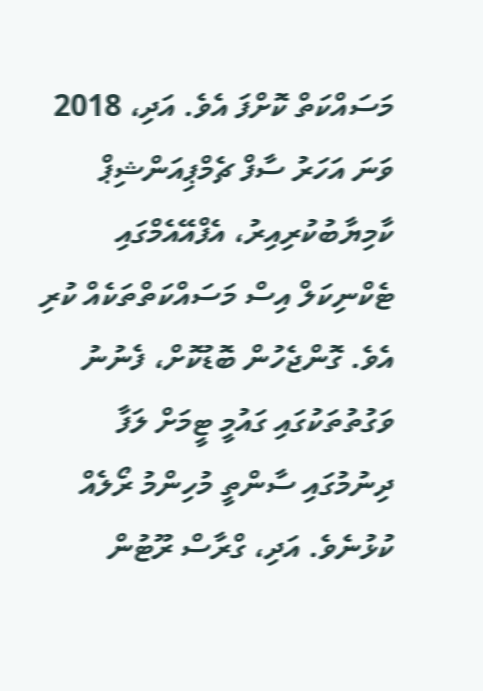މަސައްކަތް ކޮށްފަ އެވެ. އަދި، 2018 ވަނަ އަހަރު ސާފް ޗެމްޕިއަންޝިޕް ކާމިޔާބުކުރިއިރު، އެފްއޭއެމްގައި ޓެކްނިކަލް އިސް މަސައްކަތްތަކެއް ކުރި އެވެ. ގޮންޖެހުން ބޮޑުކޮށް، ފެނުނު ވަގުތުތަކުގައި ގައުމީ ޓީމަށް ލަފާ ދިނުމުގައި ސާންތީ މުހިންމު ރޯލެއް ކުޅުނެވެ. އަދި، ގްރާސް ރޫޓުން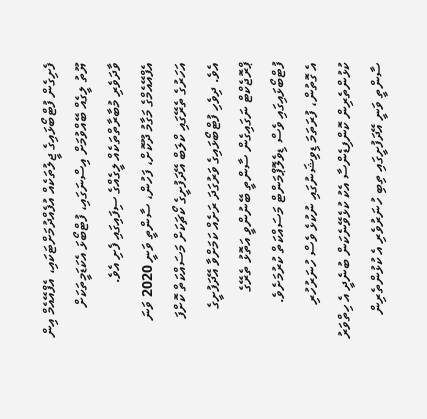ފެށިގެން ފުޓްބޯޅައިގެ ޖީލުތަކެއް އުފެއްދުމަށްޓަކައި، އެފްއޭއެމް އިން ޔޫތު ލީގެއް ބޭއްވުމަށް އިސްނަގައި، ފުޓްބޯޅަ އެކަޑަމީތަކަށް ވާދަވެރި މުބާރާތްތަކެއް ލީގެއްގެ ސިފައިގައި ފެށި އެވެ.
އެފްއޭއެމްގެ މަގާމު ދޫކޮށް، ފަހުން، ސާންތީ ވަނީ 2020 ވަނަ އަހަރުގެ ތެރޭގައި ކްލަބް އޭދަފުށީގެ ކޯޗަކަށް މަސައްކަތް ކޮށްފަ އެވެ. ދިވެހި ފުޓްބޯޅައިގެ ވަރުގަދަ ރަށެއް ކަމަށްވާ އޭދަފުށީގެ ޕްރޮޖެކްޓް ނަގައިގެން ސާންތީ ބޭނުންވީ އަތޮޅު ތެރޭގެ ފުޓްބޯޅައިގައި ވެސް ޑިވެލޮޕްމަންޓް މަސައްކަތް ކުރުމަށެވެ.
އެ ގޮތުން، ފުރަތަމަ ޑިވިޝަނުގައި ނުކުޅެ ވެސް ހުނަރުހުރި ކުޅުންތެރިން ކޮންފިޑެންސާ އެކު ކުޅެވޭނެކަން ބުނެދީ އެ ހިތްވަރު ސާންތީ ވަނީ އޭދަފުށީގައި ތިބި ހުނަރުވެރި އެ ކުޅުންތެރިން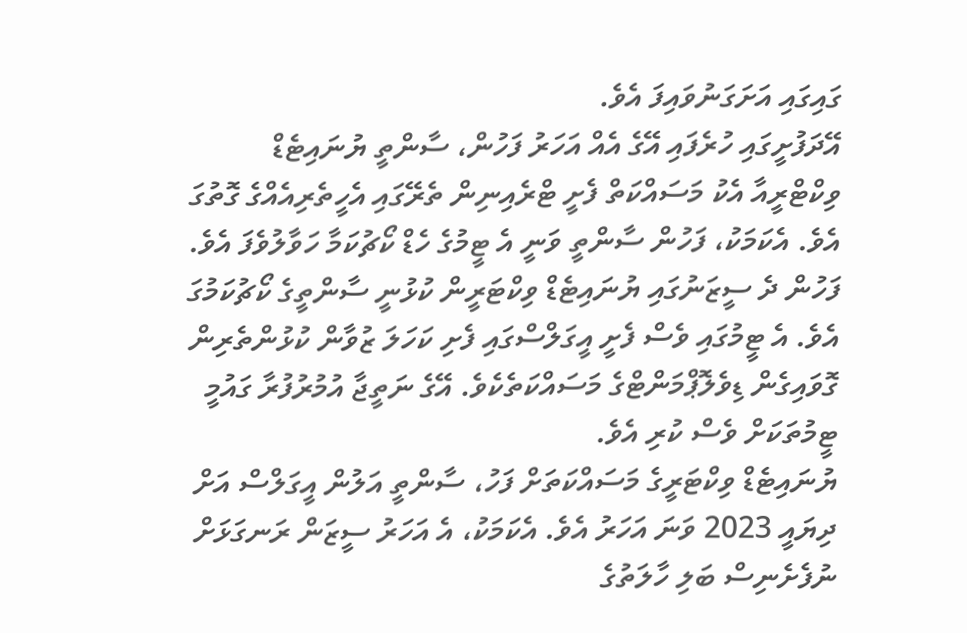ގައިގައި އަށަގަނުވައިފަ އެވެ.
އޭދަފުށީގައި ހުރެފައި އޭގެ އެއް އަހަރު ފަހުން، ސާންތީ ޔުނައިޓެޑް ވިކްޓްރީއާ އެކު މަސައްކަތް ފެށީ ޓްރެއިނިން ތެރޭގައި އެހީތެރިއެއްގެ ގޮތުގަ އެވެ. އެކަމަކު، ފަހުން ސާންތީ ވަނީ އެ ޓީމުގެ ހެޑް ކޯޗުކަމާ ހަވާލުވެފަ އެވެ. ފަހުން ދެ ސީޒަނުގައި ޔުނައިޓެޑް ވިކްޓަރީން ކުޅުނީ ސާންތީގެ ކޯޗުކަމުގަ އެވެ. އެ ޓީމުގައި ވެސް ފެށީ އީގަލްސްގައި ފެށި ކަހަލަ ޒުވާން ކުޅުންތެރިން ގޮވައިގެން ޑިވެލޮޕްމަންޓްގެ މަސައްކަތެކެވެ. އޭގެ ނަތީޖާ އުމުރުފުރާ ގައުމީ ޓީމުތަކަށް ވެސް ކުރި އެވެ.
ޔުނައިޓެޑް ވިކްޓަރީގެ މަސައްކަތަށް ފަހު، ސާންތީ އަލުން އީގަލްސް އަށް ދިޔައީ 2023 ވަނަ އަހަރު އެވެ. އެކަމަކު، އެ އަހަރު ސީޒަން ރަނގަޅަށް ނުފެށެނިސް ބަލި ހާލަތުގެ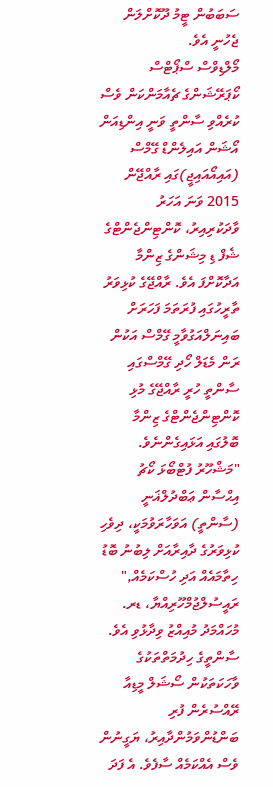ސަބަބުން ޓީމު ދޫކޮށްލަން ޖެހުނީ އެވެ.
މޯލްޑިވްސް ސްޕޯޓްސް ކޯޕަރޭޝަންގެ ޗެއާމަންކަން ވެސް ކުރެއްވި ސާންތީ ވަނީ އިންޑިއަން އޯޝަން އައިލެންޑް ގޭމްސް (އައިއޯއައިޖީ)ގައި ރާއްޖޭން 2015 ވަނަ އަހަރު ވާދަކުރިއިރު، ކޮންޓިންޖެންޓްގެ ޝެފް ޑި މިޝަންގެ ޒިންމާ އަދާކޮށްފަ އެވެ. ރާއްޖޭގެ ކުޅިވަރު ތާރީހުގައި ފުރަތަމަ ފަހަރަށް ބައިނަލްއަގުވާމީ ގޭމްސް އަކުން ރަން މެޑަލް ހޯދި ގޭމްސްގައި ސާންތީ ހުރީ ރާއްޖޭގެ މުޅި ކޮންޓިންޖެންޓްގެ ޒިންމާ ބޮލުގައި އަޅައިގެންނެވެ.
"މަޝްހޫރު ފުޓްބޯޅަ ކޯޗު އިޙްސާން ޢަބްދުލްޣަނީ (ސާންތީ) އަވަހާރަވުމަކީ، ދިވެހި ކުޅިވަރުގެ ދާއިރާއަށް ލިބުނު ބޮޑު ހިތާމައެއް އަދި ހުސްކަމެއް," ރައީސުލްޖުމްހޫރިއްޔާ، ޑރ. މުހައްމަދު މުއިއްޒު ވިދާޅުވި އެވެ.
ސާންތީގެ ހިދުމަތްތަކުގެ ވާހަކަތަކުން ސޯޝަލް މީޑިއާ ރޭއްސުރެން ފުރި ބަންޑުންވަމުންދާއިރު، ޔަގީނުން ވެސް އެއްކަމެއް ސާފެވެ. އެ ފަދަ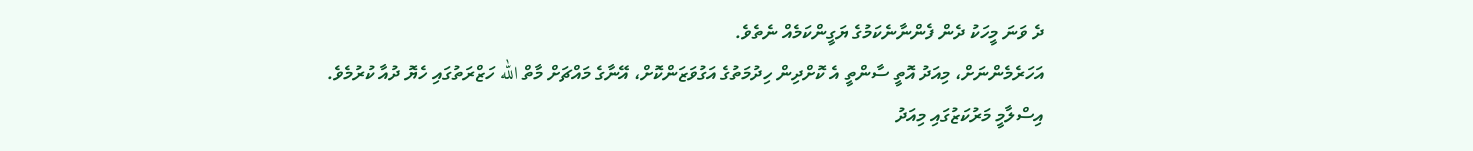ދެ ވަނަ މީހަކު ދެން ފެންނާނެކަމުގެ ޔަގީންކަމެއް ނެތެވެ.
އަހަރެމެންނަށް، މިއަދު އޮތީ ސާންތީ އެ ކޮށްދިން ހިދުމަތުގެ އަގުވަޒަންކޮށް، އޭނާގެ މައްޗަށް މާތް الله ހަޒްރަތުގައި ހެޔޮ ދުއާ ކުރުމެވެ.
އިސްލާމީ މަރުކަޒުގައި މިއަދު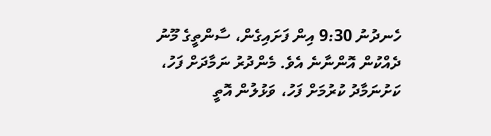ހެނދުނު 9:30 އިން ފަށައިގެން، ސާންތީގެ މޫނު ދެއްކުން އޮންނާނެ އެވެ. މެންދުރު ނަމާދަށް ފަހު، ކަށުނަމާދު ކުރުމަށް ފަހު، ވަޅުލުން އޮތީ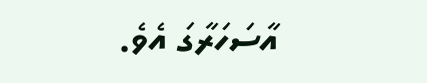އާސަހަރާގަ އެވެ.